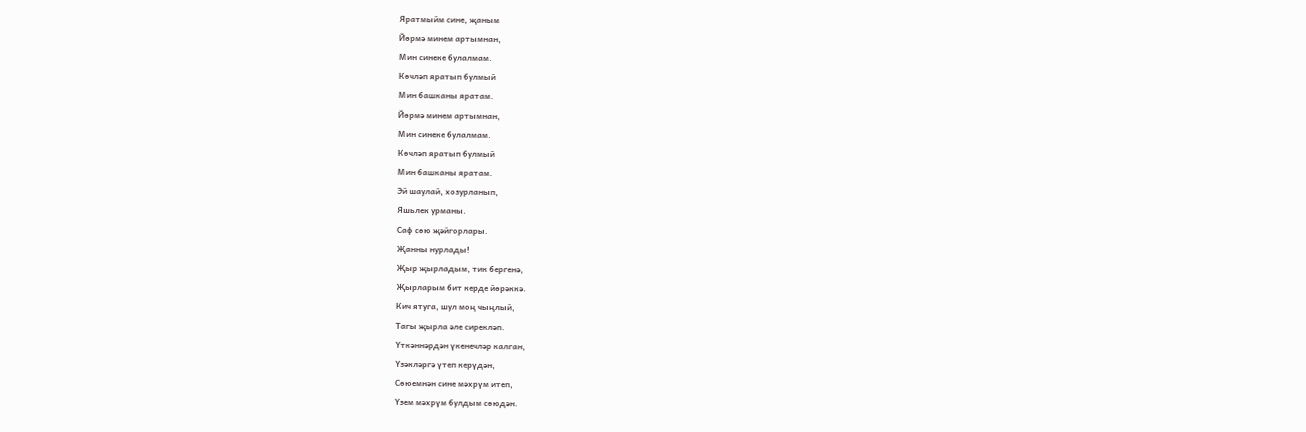Яратмыйм сине, җаным
Йөрмә минем артымнан,
Мин синеке булалмам.
Көчләп яратып булмый
Мин башканы яратам.
Йөрмә минем артымнан,
Мин синеке булалмам.
Көчләп яратып булмый
Мин башканы яратам.
Эй шаулай, хозурланып,
Яшьлек урманы.
Саф сөю җәйгорлары.
Җанны нурлады!
Җыр җырладым, тик бергенә,
Җырларым бит керде йөрәккә.
Кич ятуга, шул моң чыңлый,
Тагы җырла әле сирекләп.
Үткәннәрдән үкенечләр калган,
Үзәкләргә үтеп керүдән,
Сөюемнән сине мәхрүм итеп,
Үзем мәхрүм булдым сөюдән.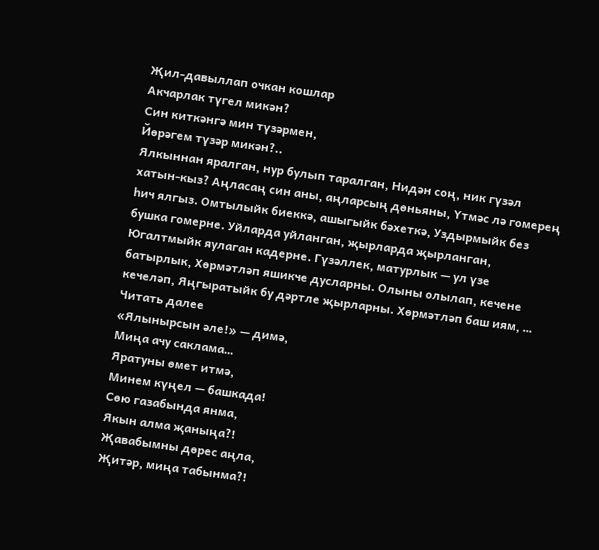Җил-давыллап очкан кошлар
Акчарлак түгел микән?
Син киткәнгә мин түзәрмен,
Йөрәгем түзәр микән?..
Ялкыннан яралган, нур булып таралган, Нидән соң, ник гүзәл хатын-кыз? Аңласаң син аны, аңларсың дөньяны, Үтмәс лә гомерең һич ялгыз. Омтылыйк биеккә, ашыгыйк бәхеткә, Уздырмыйк без бушка гомерне. Уйларда уйланган, җырларда җырланган, Югалтмыйк яулаган кадерне. Гүзәллек, матурлык — ул үзе батырлык, Хөрмәтләп яшикче дусларны. Олыны олылап, кечене кечеләп, Яңгыратыйк бу дәртле җырларны. Хөрмәтләп баш иям, … Читать далее
«Ялынырсын әле!» — димә,
Миңа ачу саклама…
Яратуны өмет итмә,
Минем күңел — башкада!
Сөю газабында янма,
Якын алма җаныңа?!
Җавабымны дөрес аңла,
Җитәр, миңа табынма?!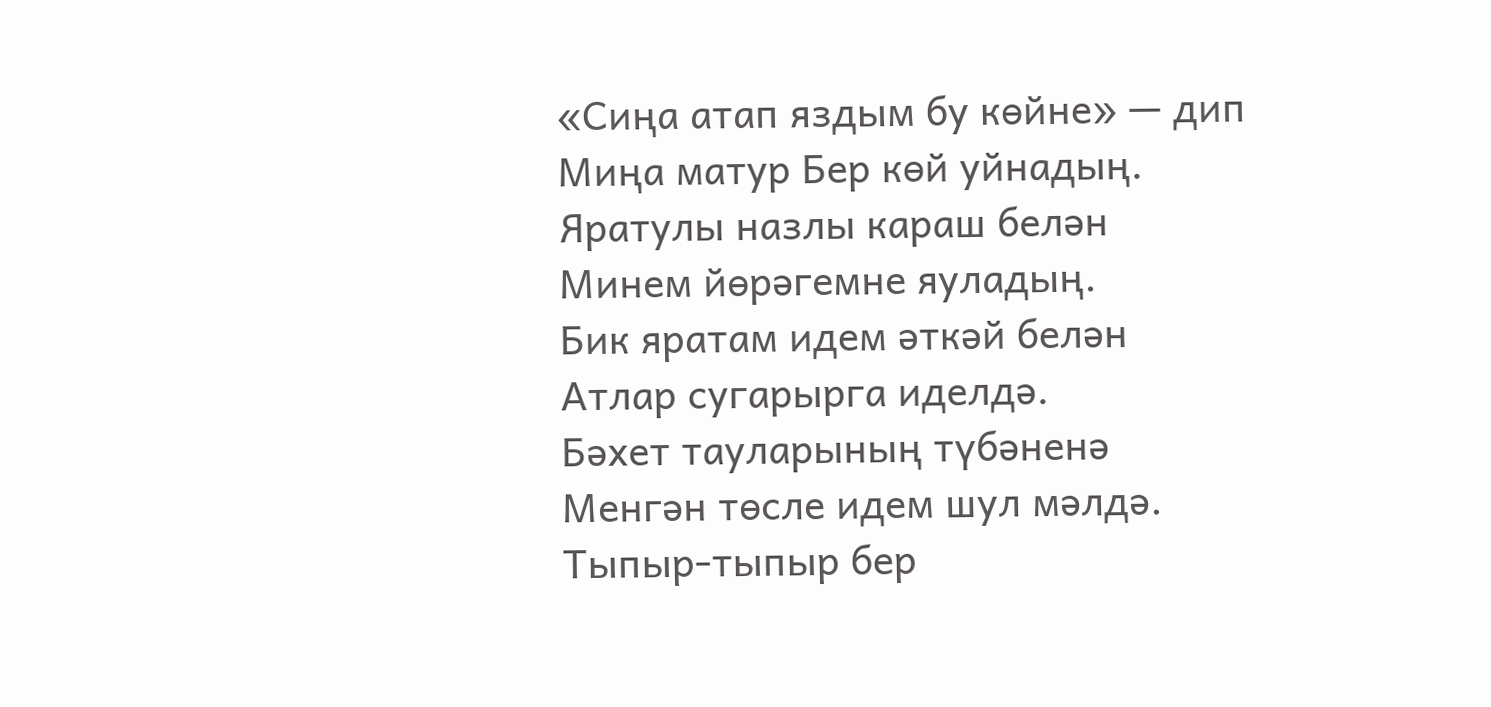«Сиңа атап яздым бу көйне» — дип
Миңа матур Бер көй уйнадың.
Яратулы назлы караш белән
Минем йөрәгемне яуладың.
Бик яратам идем әткәй белән
Атлар сугарырга иделдә.
Бәхет тауларының түбәненә
Менгән төсле идем шул мәлдә.
Тыпыр-тыпыр бер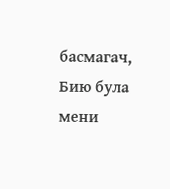басмагач,
Бию була мени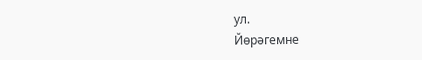ул.
Йөрәгемне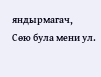яндырмагач,
Сөю була мени ул.